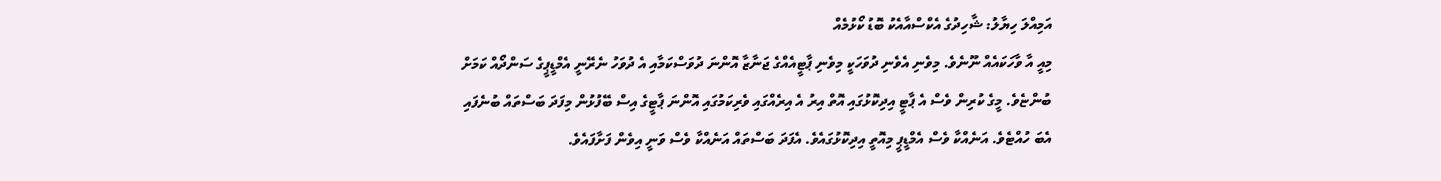އަމިއްލަ ހިޔާލު: ޝާހިދުގެ އެކްސްއާއެކު ބޮޑު ކޯޅުމެއް
މިއީ އާ ވާހަކައެއް ނޫނެވެ. މިވެނި އެވެނި ދުވަހަކީ މިވެނި ޕާޓީއެއްގެ ޖަނާޒާ އޮންނަ ދުވަސްކަމާއި އެ ދުވަހު ނެރޭނީ އެމްޑީޕީގެ ސަންދޯއް ކަމަށް ބުންޏެވެ. މީގެ ކުރިން ވެސް އެ ޕާޓީ އިދިކޮޅުގައި އޮތް އިރު އެ އިރެއްގައި ވެރިކަމުގައި އޮންނަ ޕާޓީގެ އިސް ބޭފުޅުން މިފަދަ ބަސްތައް ބުނެފައި އެބަ ހުއްޓެވެ. އަނެއްކާ ވެސް އެމްޑީޕީ މިއޮތީ އިދިކޮޅުގައެވެ. އެފަދަ ބަސްތައް އަނެއްކާ ވެސް ވަނީ އިވެން ފަށާފައެވެ.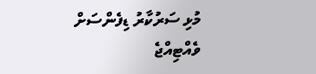މުޅި ސަރުކާރު ޑިފެންސަށް ވެއްޓިއްޖެ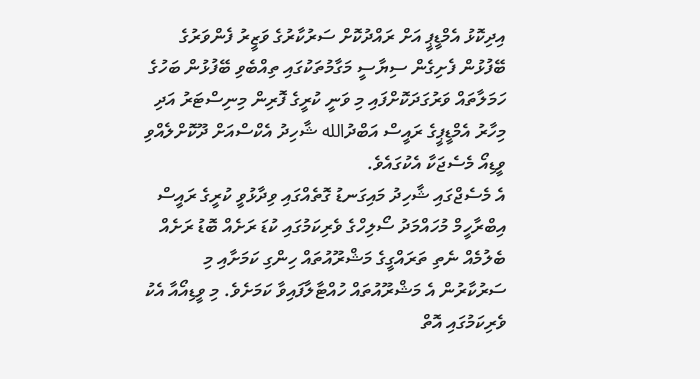އިދިކޮޅު އެމްޑީޕީ އަށް ރައްދުކޮށް ސަރުކާރުގެ ވަޒީރު ފެންވަރުގެ ބޭފުޅުން ފެށިގެން ސިޔާސީ މަގާމުތަކުގައި ތިއްބެވި ބޭފުޅުން ބަހުގެ ހަމަލާތައް ވަރުގަދަކޮށްފައި މި ވަނީ ކުރީގެ ފޮރިން މިނިސްޓަރު އަދި މިހާރު އެމްޑީޕީގެ ރައީސް އަބްދުالله ޝާހިދު އެކްސްއަށް ދޫކޮށްލެއްވި ވީޑިއޯ މެސެޖަކާ އެކުގައެވެ.
އެ މެސެޖްގައި ޝާހިދު މައިގަނޑު ގޮތެއްގައި ވިދާޅުވީ ކުރީގެ ރައީސް އިބްރާހީމް މުހައްމަދު ސޯލިހްގެ ވެރިކަމުގައި ކުޑަ ރަށެއް ބޮޑު ރަށެއް ބެލުމެއް ނެތި ތަރައްގީގެ މަޝްރޫއުތައް ހިންގި ކަމަށާއި މި ސަރުކާރުން އެ މަޝްރޫއުތައް ހުއްޓާލާފައިވާ ކަމަށެވެ. މި ވީޑިއޯއާ އެކު ވެރިކަމުގައި އޮތް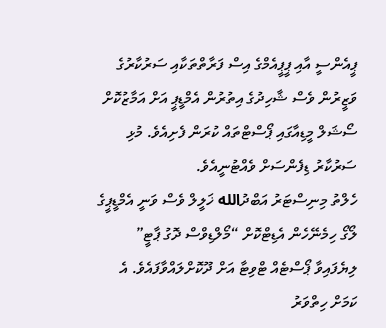ޕީއެންސީ އާއި ޕީޕީއެމްގެ އިސް ފަރާތްތަކާއި ސަރުކާރުގެ ވަޒީރުން ވެސް ޝާހިދުގެ އިތުރުން އެމްޑީޕީ އަށް އަމާޒުކޮށް ސޯޝަލް މީޑިއާގައި ޕޯސްޓްތައް ކުރަން ފެށިއެވެ. މުޅި ސަރުކާރު ޑިފެންސަށް ވެއްޓުނީއެވެ.
ހެލްތު މިނިސްޓަރު އަބްދުالله ޚަލީލް ވެސް ވަނީ އެމްޑީޕީގެ ލޯގޯ ހިމެނޭހެން އެޑިޓްކޮށް “މޯލްޑިވްސް ދޮގު ޕާޓީ” ލިޔެފައިވާ ޕޯސްޓެއް ޓްވިޓާ އަށް ދޫކޮށްލައްވާފައެވެ. އެ ކަމަށް ހިތްވަރު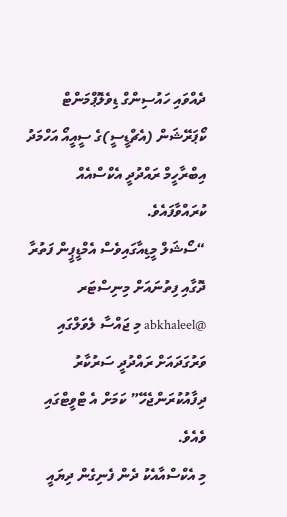ދެއްވައި ހައުސިންގް ޑިވެލޮޕްމަންޓް ކޯޕަރޭޝަން (އެޗްޑީސީ)ގެ ސީއީއޯ އަހްމަދު އިބްރާހީމް ރައްދުދީ އެކްސްއެއް ކުރައްވާފައެވެ.
“ސޯޝަލް މީޑިއާގައިވެސް އެމްޑީޕީން ފަތުރާ ދޮގާއި ފިތުނައަށް މިނިސްޓަރ @abkhaleel މި ޖައްސާ ލެވަލްގައި ވަރުގަދައަށް ރައްދުދީ ސަރުކާރު ދިފާއުކުރަންޖެހޭ” ކަމަށް އެ ޓްވީޓްގައި ވެއެވެ.
މި އެކްސްއާއެކު ދެން ފެނިގެން ދިޔައީ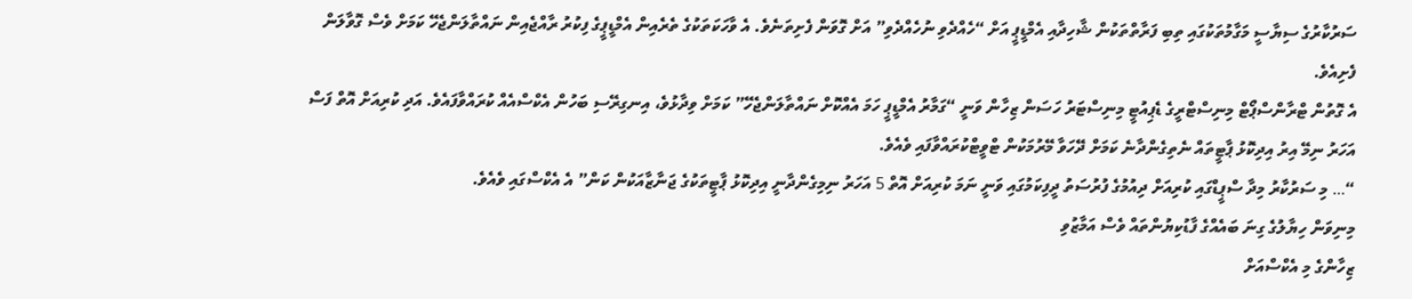ސަރުކާރުގެ ސިޔާސީ މަގާމުތަކުގައި ތިބި ފަރާތްތަކުން ޝާހިދާއި އެމްޑީޕީ އަށް “ހެއްދެވި ނުހެއްދެވި” އަށް ގޮވަން ފެށިތަނެވެ. އެ ވާހަކަތަކުގެ ތެރެއިން އެމްޑީޕީގެ ފިކުރު ރާއްޖެއިން ނައްތާލަންޖެހޭ ކަމަށް ވެސް ގޮވާލަން ފެށިއެވެ.
އެ ގޮތުން ޓްރާންސްޕޯޓް މިނިސްޓްރީގެ ޑެޕިއުޓީ މިނިސްޓަރު ހަސަން ޒިހާން ވަނީ “ގަމާރު އެމްޑީޕީ ހަމަ އެއްކޮށް ނައްތާލަންޖެހޭ” ކަމަށް ވިދާޅުވެ، އިނގިރޭސި ބަހުން އެކްސްއެއް ކުރައްވާފައެވެ. އަދި ކުރިއަށް އޮތް ފަސް އަހަރު ނިމޭ އިރު އިދިކޮޅު ޕާޓީތައް ނެތިގެންދާނެ ކަމަށް ދޭހަވާ މޭރުމަކުން ޓްވީޓްކުރައްވާފައި ވެއެވެ.
“… މި ސަރުކާރު މިދާ ސްޕީޑްގައި ކުރިއަށް ދިއުމުގެ ފުރުސަތު ދީފިކަމުގައި ވަނީ ނަމަ ކުރިއަށް އޮތް 5 އަހަރު ނިމިގެންދާނީ އިދިކޮޅު ޕާޓީތަކުގެ ޖަނާޒާއަކުން ކަން” އެ އެކްސްގައި ވެއެވެ.
މިނިވަން ހިޔާލުގެ ގިނަ ބައެއްގެ ފާޑުކިޔުންތައް ވެސް އަމާޒުވި
ޒިހާންގެ މި އެކްސްއަށް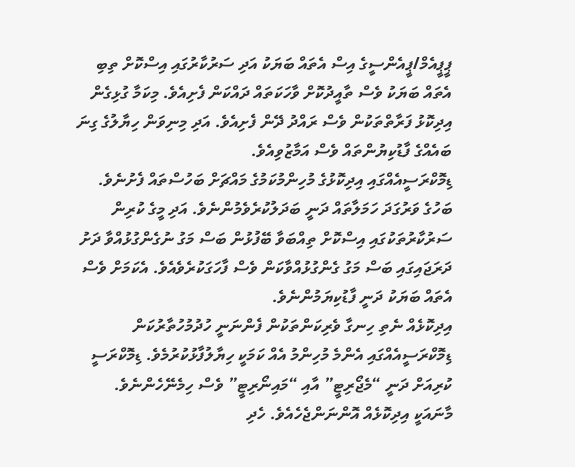ޕީޕީއެމް/ޕީއެންސީގެ އިސް އެތައް ބަޔަކު އަދި ސަރުކާރުގައި އިސްކޮށް ތިބި އެތައް ބަޔަކު ވެސް ތާއީދުކޮށް ވާހަކަތައް ދައްކަން ފެށިއެވެ. މިކަމާ ގުޅިގެން އިދިކޮޅު ފަރާތްތަކުން ވެސް ރައްދު ދޭން ފެށިއެވެ. އަދި މިނިވަން ހިޔާލުގެ ގިނަ ބައެއްގެ ފާޑުކިޔުންތައް ވެސް އަމާޒުވިއެވެ.
ޑިމޮކްރަސީއެއްގައި އިދިކޮޅުގެ މުހިންމުކަމުގެ މައްޗަށް ބަހުސްތައް ފެށުނެވެ. ބަހުގެ ވަރުގަދަ ހަމަލާތައް ދަނީ ބަދަލުކުރެވެމުންނެވެ. އަދި މީގެ ކުރިން ސަރުކާރުތަކުގައި އިސްކޮށް ތިއްބަވާ ބޭފުޅުން ބަސް މަގު ނުގެންގުޅުއްވާ ދަށު ދަރަޖައިގައި ބަސް މަގު ގެންގުޅުއްވާކަން ވެސް ފާހަގަކުރެވެއެވެ. އެކަމަށް ވެސް އެތައް ބަޔަކު ދަނީ ފާޑުކިޔަމުންނެވެ.
އިދިކޮޅެއް ނެތި ހިނގާ ވެރިކަންތަކުން ފެންނަނީ ހުދުމުހުތާރުކަން
ޑިމޮކްރަސީއެއްގައި އެންމެ މުހިންމު އެއް ކަމަކީ ހިޔާލުފާޅުކުރުމެވެ. ޑިމޮކްރަސީ ކުރިއަށް ދަނީ “މެޖޯރިޓީ” އާއި “މައިނޯރިޓީ” ވެސް ހިމެނޭހެންނެވެ. މާނައަކީ އިދިކޮޅެއް އޮންނަންޖެހެއެވެ. ހެދި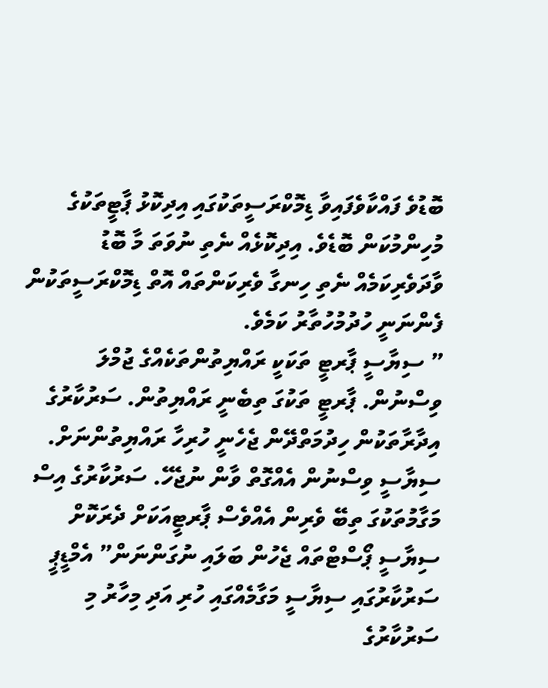ބޮޑުވެ ފައްކާވެފައިވާ ޑިމޮކްރަސީތަކުގައި އިދިކޮޅު ޕާޓީތަކުގެ މުހިންމުކަން ބޮޑެވެ. އިދިކޮޅެއް ނެތި ނުވަތަ މާ ބޮޑު ވާދަވެރިކަމެއް ނެތި ހިނގާ ވެރިކަންތައް އޮތް ޑިމޮކްރަސީތަކުން ފެންނަނީ ހުދުމުހުތާރު ކަމެވެ.
” ސިޔާސީ ޕާރޓީ ތަކަކީ ރައްޔިތުންތަކެއްގެ ޖުމްލަ ވިސްނުން. ޕާރޓީ ތަކުގަ ތިބެނީ ރައްޔިތުން. ސަރުކާރުގެ އިދާރާތަކުން ހިދުމަތްދޭން ޖެހެނީ ހުރިހާ ރައްޔިތުންނަށް. ސިޔާސީ ވިސްނުން އެއްގޮތް ވާން ނުޖެހޭ. ސަރުކާރުގެ އިސް މަގާމުތަކުގަ ތިބޭ ވެރިން އެއްވެސް ޕާރޓީއަކަށް ދެރަކޮށް ސިޔާސީ ޕޯސްޓްތައް ޖެހުން ބަލައި ނުގަންނަން” އެމްޑީޕީ ސަރުކާރުގައި ސިޔާސީ މަގާމެއްގައި ހުރި އަދި މިހާރު މި ސަރުކާރުގެ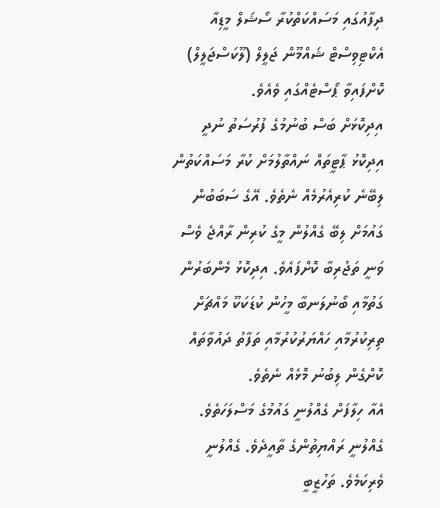ދިފާއުގައި މަސައްކަތްކުރާ ސޯޝަލް މީޑިއާ އެކްޓިވިސްޓް ޝައްމޫން ޖަލީލް (ލޫކަސްޖަލީލް) ކޮށްފައިވާ ޕޯސްޓެއްގައި ވެއެވެ.
އިދިކޮޅަށް ބަސް ބުނުމުގެ ފުރުސަތު ނުދީ އިދިކޮޅު ޕާޓީތައް ނައްތާލުމަށް ކުރާ މަސައްކަތުން ލިބޭނެ ކުރިއެރުމެއް ނެތެވެ. އޭގެ ސަބަބުން ގައުމަށް ލިބޭ ގެއްލުން މީގެ ކުރިން ރާއްޖެ ވެސް ވަނީ ތަޖުރިބާ ކޮށްފައެވެ. އިދިކޮޅު މެންބަރުން ގަތުމާއި ބޯނުލަނބާ މީހުން ކުޑަކަކޫ މައްޗަށް ތިރިކުރުމާއި ހައްޔަރުކުރުމާއި ތަފާތު ދައުވާތައް ކޮށްގެން ލިބުނު މޮޅެއް ނެތެވެ.
އެއާ ހިލާފަށް ގެއްލުނީ ގައުމުގެ މަސްލަހަތެވެ. ގެއްލުނީ ރައްޔިތުންގެ ތާއީދެވެ. ގެއްލުނީ ވެރިކަމެވެ. ތަހުޒީބީ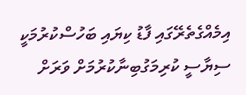އިމެއްގެތެރޭގައި ފާޑު ކިޔައި ބަހުސްކުރުމަކީ ސިޔާސީ ކުރިމަގުބިނާކުރުމަށް ވަރަށް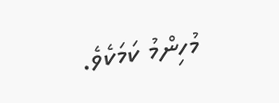މުހިންމު ކަމަކެވެ.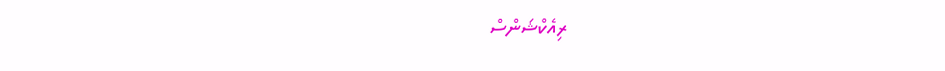ރިއެކްޝަންސް